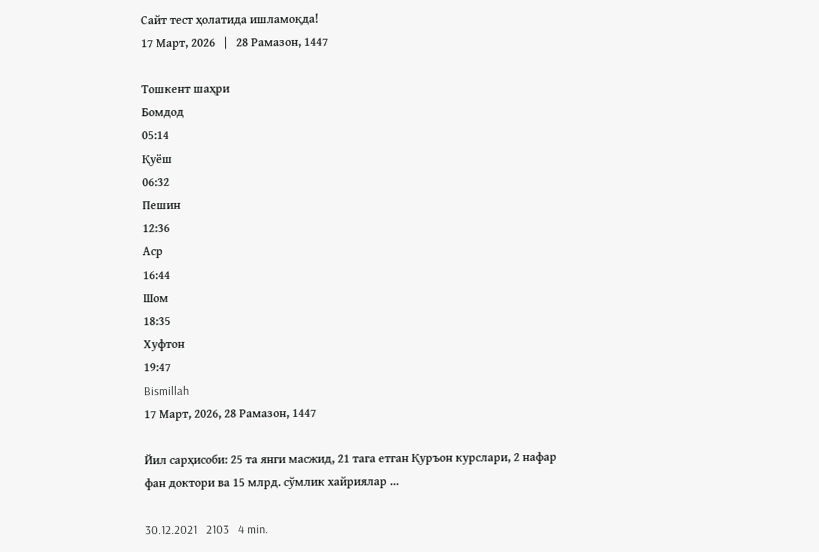Сайт тест ҳолатида ишламоқда!
17 Март, 2026   |   28 Рамазон, 1447

Тошкент шаҳри
Бомдод
05:14
Қуёш
06:32
Пешин
12:36
Аср
16:44
Шом
18:35
Хуфтон
19:47
Bismillah
17 Март, 2026, 28 Рамазон, 1447

Йил сарҳисоби: 25 та янги масжид, 21 тага етган Қуръон курслари, 2 нафар фан доктори ва 15 млрд. сўмлик хайриялар ...

30.12.2021   2103   4 min.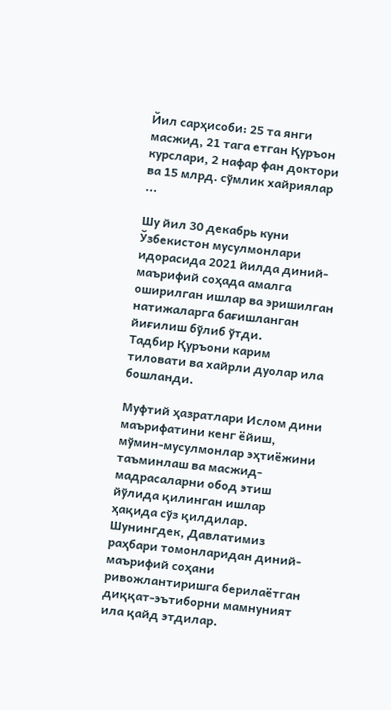Йил сарҳисоби: 25 та янги масжид, 21 тага етган Қуръон курслари, 2 нафар фан доктори ва 15 млрд. сўмлик хайриялар ...

Шу йил 30 декабрь куни Ўзбекистон мусулмонлари идорасида 2021 йилда диний-маърифий соҳада амалга оширилган ишлар ва эришилган натижаларга бағишланган йиғилиш бўлиб ўтди.
Тадбир Қуръони карим тиловати ва хайрли дуолар ила бошланди.

Муфтий ҳазратлари Ислом дини маърифатини кенг ёйиш, мўмин-мусулмонлар эҳтиёжини таъминлаш ва масжид-мадрасаларни обод этиш йўлида қилинган ишлар ҳақида сўз қилдилар. Шунингдек, Давлатимиз раҳбари томонларидан диний-маърифий соҳани ривожлантиришга берилаётган диққат-эътиборни мамнуният ила қайд этдилар.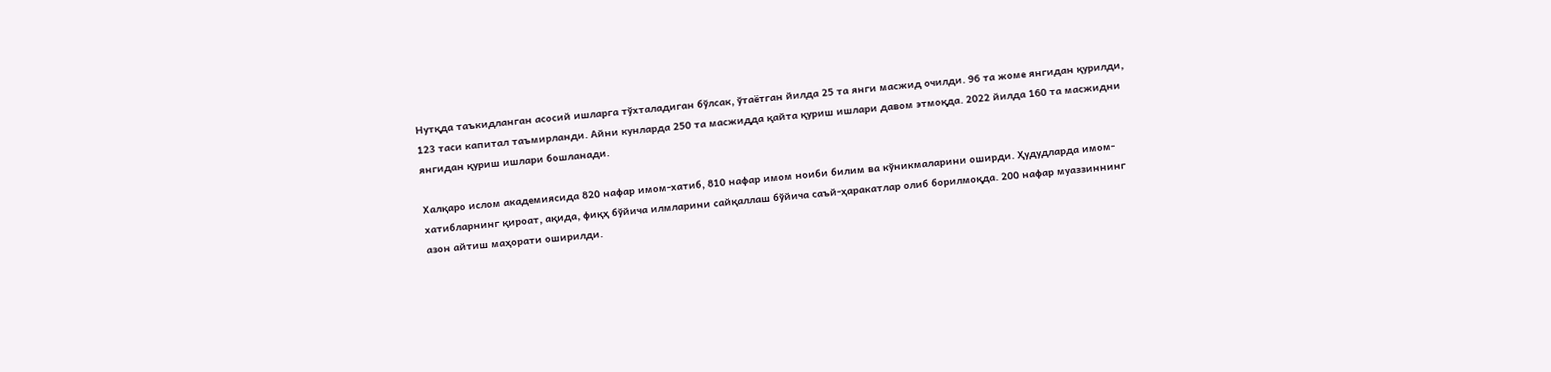Нутқда таъкидланган асосий ишларга тўхталадиган бўлсак, ўтаётган йилда 25 та янги масжид очилди. 96 та жоме янгидан қурилди, 123 таси капитал таъмирланди. Айни кунларда 250 та масжидда қайта қуриш ишлари давом этмоқда. 2022 йилда 160 та масжидни янгидан қуриш ишлари бошланади.

Халқаро ислом академиясида 820 нафар имом-хатиб, 810 нафар имом ноиби билим ва кўникмаларини оширди. Ҳудудларда имом-хатибларнинг қироат, ақида, фиқҳ бўйича илмларини сайқаллаш бўйича саъй-ҳаракатлар олиб борилмоқда. 200 нафар муаззиннинг азон айтиш маҳорати оширилди.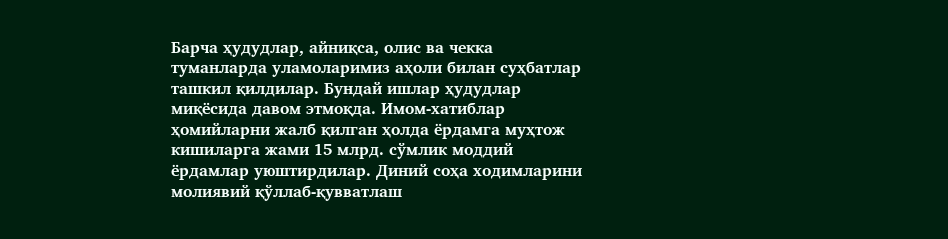Барча ҳудудлар, айниқса, олис ва чекка туманларда уламоларимиз аҳоли билан суҳбатлар ташкил қилдилар. Бундай ишлар ҳудудлар миқёсида давом этмоқда. Имом-хатиблар ҳомийларни жалб қилган ҳолда ёрдамга муҳтож кишиларга жами 15 млрд. сўмлик моддий ёрдамлар уюштирдилар. Диний соҳа ходимларини молиявий қўллаб-қувватлаш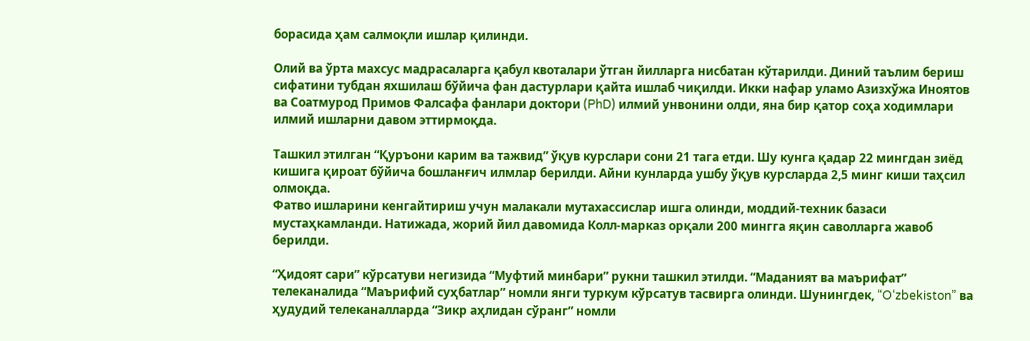борасида ҳам салмоқли ишлар қилинди.

Олий ва ўрта махсус мадрасаларга қабул квоталари ўтган йилларга нисбатан кўтарилди. Диний таълим бериш сифатини тубдан яхшилаш бўйича фан дастурлари қайта ишлаб чиқилди. Икки нафар уламо Азизхўжа Иноятов ва Соатмурод Примов Фалсафа фанлари доктори (PhD) илмий унвонини олди, яна бир қатор соҳа ходимлари илмий ишларни давом эттирмоқда.

Ташкил этилган “Қуръони карим ва тажвид” ўқув курслари сони 21 тага етди. Шу кунга қадар 22 мингдан зиёд кишига қироат бўйича бошланғич илмлар берилди. Айни кунларда ушбу ўқув курсларда 2,5 минг киши таҳсил олмоқда.
Фатво ишларини кенгайтириш учун малакали мутахассислар ишга олинди, моддий-техник базаси мустаҳкамланди. Натижада, жорий йил давомида Колл-марказ орқали 200 мингга яқин саволларга жавоб берилди.

“Ҳидоят сари” кўрсатуви негизида “Муфтий минбари” рукни ташкил этилди. “Маданият ва маърифат” телеканалида “Маърифий суҳбатлар” номли янги туркум кўрсатув тасвирга олинди. Шунингдек, “O‘zbekiston” ва ҳудудий телеканалларда “Зикр аҳлидан сўранг” номли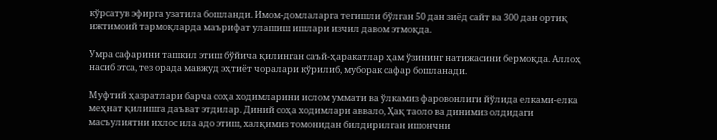кўрсатув эфирга узатила бошланди. Имом-домлаларга тегишли бўлган 50 дан зиёд сайт ва 300 дан ортиқ ижтимоий тармоқларда маърифат улашиш ишлари изчил давом этмоқда.

Умра сафарини ташкил этиш бўйича қилинган саъй-ҳаракатлар ҳам ўзининг натижасини бермоқда. Аллоҳ насиб этса, тез орада мавжуд эҳтиёт чоралари кўрилиб, муборак сафар бошланади.

Муфтий ҳазратлари барча соҳа ходимларини ислом уммати ва ўлкамиз фаровонлиги йўлида елками-елка меҳнат қилишга даъват этдилар. Диний соҳа ходимлари аввало, Ҳақ таоло ва динимиз олдидаги масъулиятни ихлос ила адо этиш, халқимиз томонидан билдирилган ишончни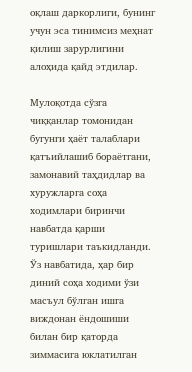оқлаш даркорлиги, бунинг учун эса тинимсиз меҳнат қилиш зарурлигини алоҳида қайд этдилар.

Мулоқотда сўзга чиққанлар томонидан бугунги ҳаёт талаблари қатъийлашиб бораётгани, замонавий таҳдидлар ва хуружларга соҳа ходимлари биринчи навбатда қарши туришлари таъкидланди. Ўз навбатида, ҳар бир диний соҳа ходими ўзи масъул бўлган ишга виждонан ёндошиши билан бир қаторда зиммасига юклатилган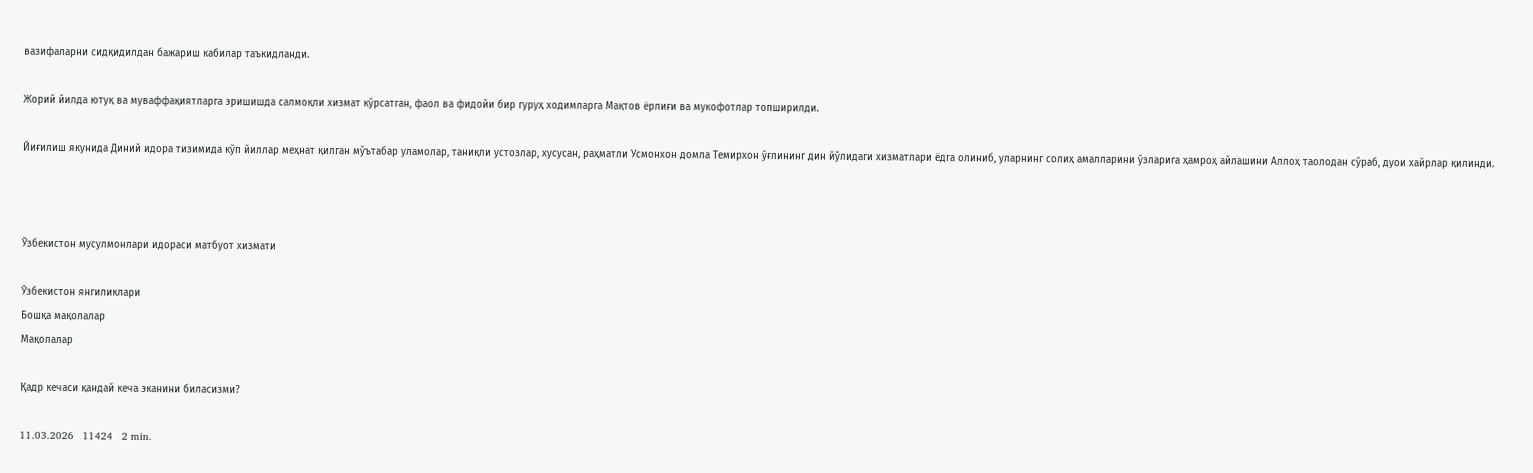вазифаларни сидқидилдан бажариш кабилар таъкидланди.

Жорий йилда ютуқ ва муваффақиятларга эришишда салмоқли хизмат кўрсатган, фаол ва фидойи бир гуруҳ ходимларга Мақтов ёрлиғи ва мукофотлар топширилди.

Йиғилиш якунида Диний идора тизимида кўп йиллар меҳнат қилган мўътабар уламолар, таниқли устозлар, хусусан, раҳматли Усмонхон домла Темирхон ўғлининг дин йўлидаги хизматлари ёдга олиниб, уларнинг солиҳ амалларини ўзларига ҳамроҳ айлашини Аллоҳ таолодан сўраб, дуои хайрлар қилинди.



Ўзбекистон мусулмонлари идораси матбуот хизмати

Ўзбекистон янгиликлари
Бошқа мақолалар
Мақолалар

Қадр кечаси қандай кеча эканини биласизми?

11.03.2026   11424   2 min.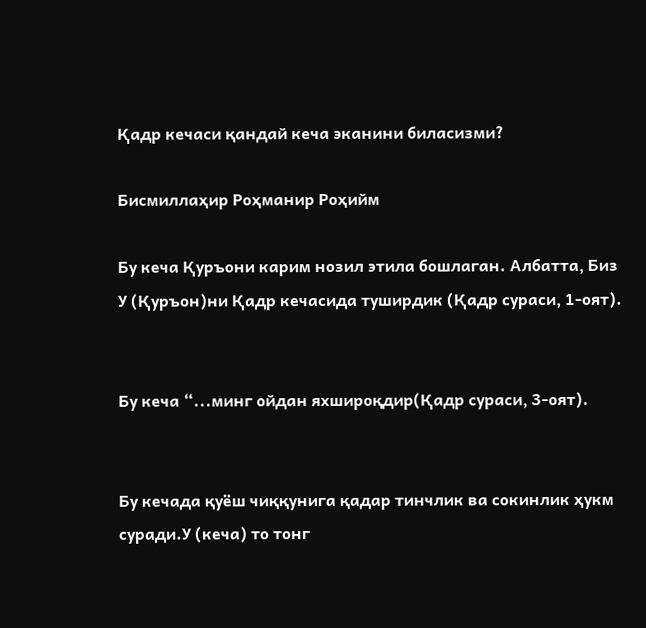Қадр кечаси қандай кеча эканини биласизми?

Бисмиллаҳир Роҳманир Роҳийм

Бу кеча Қуръони карим нозил этила бошлаган. Албатта, Биз У (Қуръон)ни Қадр кечасида туширдик (Қадр сураси, 1-оят).


Бу кеча “...минг ойдан яхшироқдир(Қадр сураси, 3-оят).


Бу кечада қуёш чиққунига қадар тинчлик ва сокинлик ҳукм суради.У (кеча) то тонг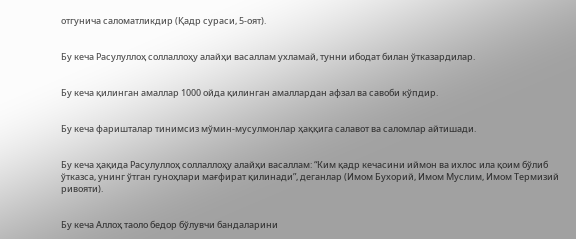отгунича саломатликдир (Қадр сураси, 5-оят).


Бу кеча Расулуллоҳ соллаллоҳу алайҳи васаллам ухламай, тунни ибодат билан ўтказардилар.


Бу кеча қилинган амаллар 1000 ойда қилинган амаллардан афзал ва савоби кўпдир.


Бу кеча фаришталар тинимсиз мўмин-мусулмонлар ҳаққига салавот ва саломлар айтишади.


Бу кеча ҳақида Расулуллоҳ соллаллоҳу алайҳи васаллам: “Ким қадр кечасини иймон ва ихлос ила қоим бўлиб ўтказса, унинг ўтган гуноҳлари мағфират қилинади”, деганлар (Имом Бухорий, Имом Муслим, Имом Термизий ривояти).


Бу кеча Аллоҳ таоло бедор бўлувчи бандаларини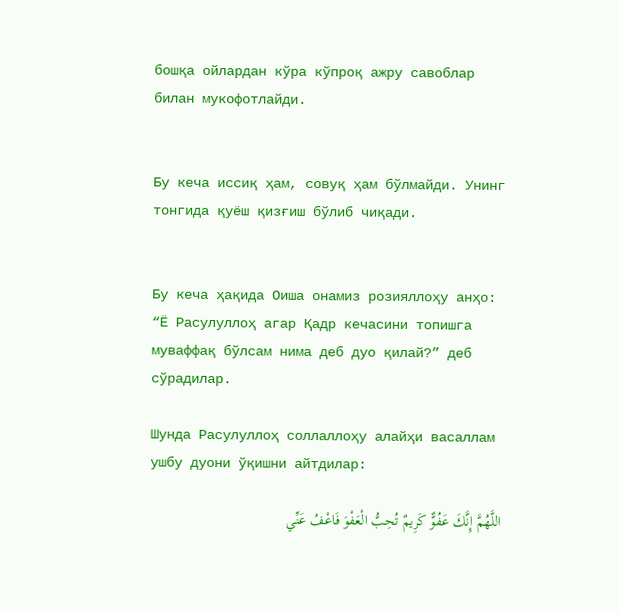бошқа ойлардан кўра кўпроқ ажру савоблар билан мукофотлайди.


Бу кеча иссиқ ҳам, совуқ ҳам бўлмайди. Унинг тонгида қуёш қизғиш бўлиб чиқади.


Бу кеча ҳақида Оиша онамиз розияллоҳу анҳо: “Ё Расулуллоҳ агар Қадр кечасини топишга муваффақ бўлсам нима деб дуо қилай?” деб сўрадилар.

Шунда Расулуллоҳ соллаллоҳу алайҳи васаллам ушбу дуони ўқишни айтдилар:

اللَّهُمَّ إِنَّكَ عَفُوٌّ كَرِيمٌ تُحِبُّ الْعَفْوَ فَاعْفُ عَنِّي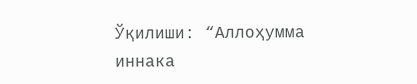Ўқилиши: “Аллоҳумма иннака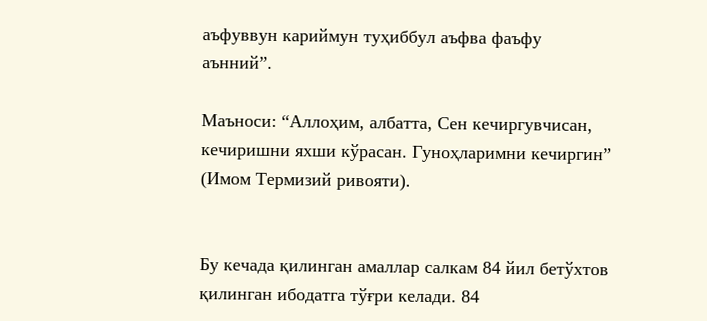аъфуввун кариймун туҳиббул аъфва фаъфу аънний”.

Маъноси: “Аллоҳим, албатта, Сен кечиргувчисан, кечиришни яхши кўрасан. Гуноҳларимни кечиргин” (Имом Термизий ривояти).


Бу кечада қилинган амаллар салкам 84 йил бетўхтов қилинган ибодатга тўғри келади. 84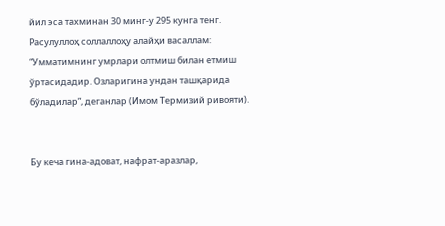йил эса тахминан 30 минг-у 295 кунга тенг. Расулуллоҳ соллаллоҳу алайҳи васаллам: “Умматимнинг умрлари олтмиш билан етмиш ўртасидадир. Озларигина ундан ташқарида бўладилар”, деганлар (Имом Термизий ривояти).


Бу кеча гина-адоват, нафрат-аразлар,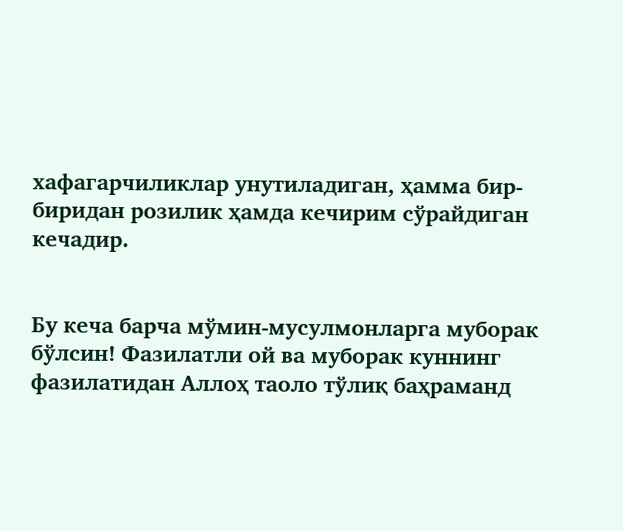хафагарчиликлар унутиладиган, ҳамма бир-биридан розилик ҳамда кечирим сўрайдиган кечадир.


Бу кеча барча мўмин-мусулмонларга муборак бўлсин! Фазилатли ой ва муборак куннинг фазилатидан Аллоҳ таоло тўлиқ баҳраманд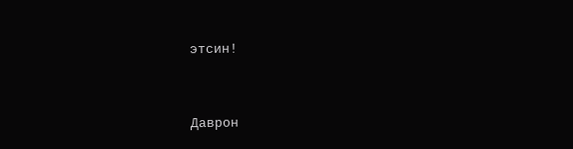этсин!


Даврон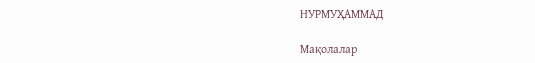НУРМУҲАММАД

Мақолалар